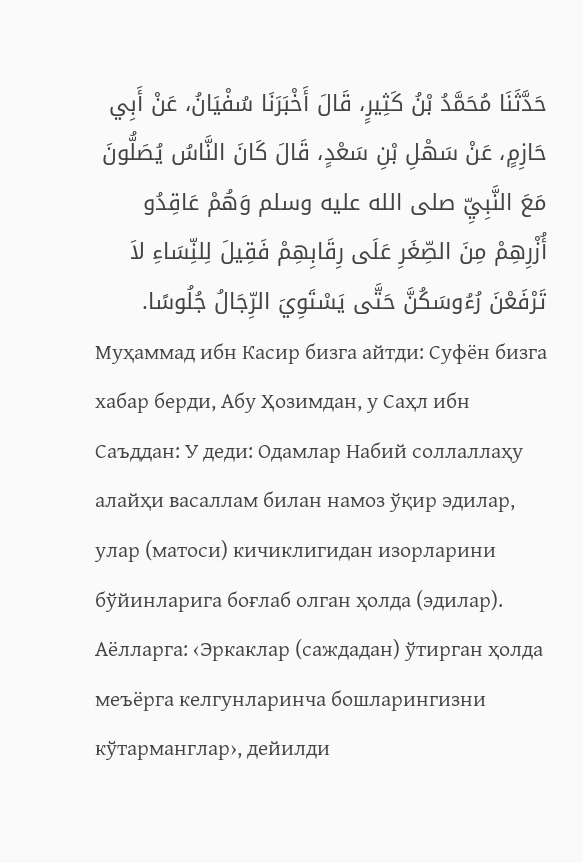حَدَّثَنَا مُحَمَّدُ بْنُ كَثِيرٍ، قَالَ أَخْبَرَنَا سُفْيَانُ، عَنْ أَبِي حَازِمٍ، عَنْ سَهْلِ بْنِ سَعْدٍ، قَالَ كَانَ النَّاسُ يُصَلُّونَ مَعَ النَّبِيِّ صلى الله عليه وسلم وَهُمْ عَاقِدُو أُزْرِهِمْ مِنَ الصِّغَرِ عَلَى رِقَابِهِمْ فَقِيلَ لِلنِّسَاءِ لاَ تَرْفَعْنَ رُءُوسَكُنَّ حَتَّى يَسْتَوِيَ الرِّجَالُ جُلُوسًا.
Муҳаммад ибн Касир бизга айтди: Суфён бизга хабар берди, Абу Ҳозимдан, у Саҳл ибн Саъддан: У деди: Одамлар Набий соллаллаҳу алайҳи васаллам билан намоз ўқир эдилар, улар (матоси) кичиклигидан изорларини бўйинларига боғлаб олган ҳолда (эдилар). Аёлларга: ‹Эркаклар (саждадан) ўтирган ҳолда меъёрга келгунларинча бошларингизни кўтарманглар›, дейилди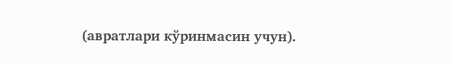(авратлари кўринмасин учун).